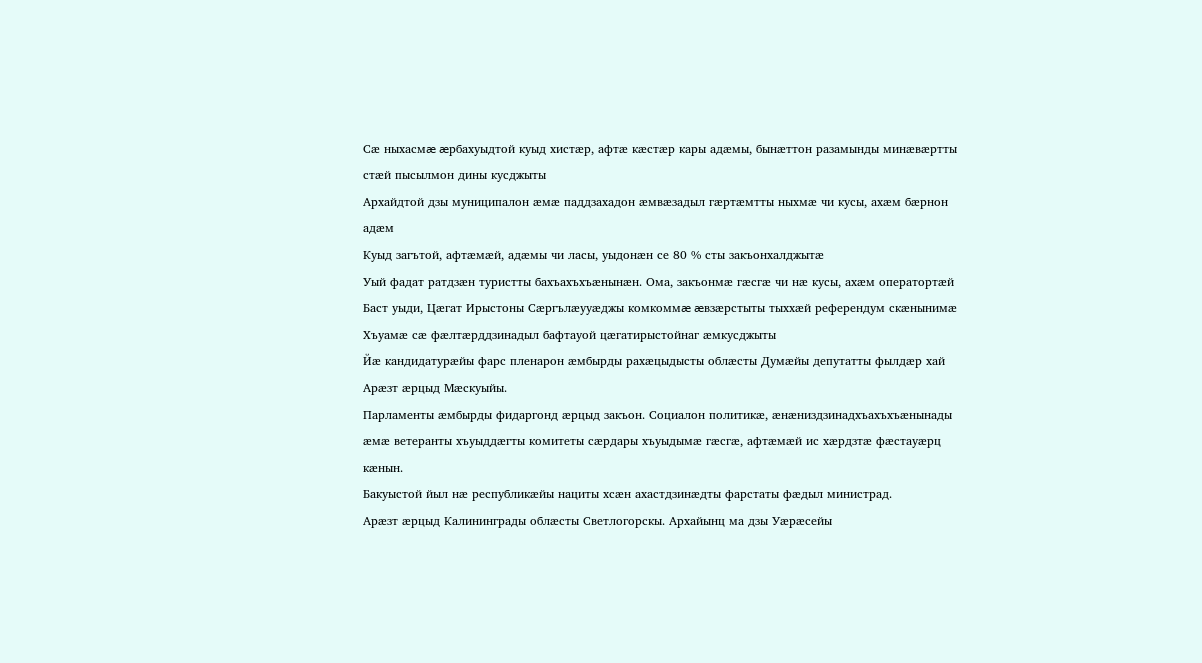Сæ ныхасмæ æрбахуыдтой куыд хистæр, афтæ кæстæр кары адæмы, бынæттон разамынды минæвæртты стæй пысылмон дины кусджыты
Архайдтой дзы муниципалон æмæ паддзахадон æмвæзадыл гæртæмтты ныхмæ чи кусы, ахæм бæрнон адæм
Куыд загътой, афтæмæй, адæмы чи ласы, уыдонæн се 80 % сты закъонхалджытæ
Уый фадат ратдзæн туристты бахъахъхъæнынæн. Ома, закъонмæ гæсгæ чи нæ кусы, ахæм оператортæй
Баст уыди, Цæгат Ирыстоны Сæргълæууæджы комкоммæ æвзæрстыты тыххæй референдум скæнынимæ
Хъуамæ сæ фæлтæрддзинадыл бафтауой цæгатирыстойнаг æмкусджыты
Йæ кандидатурæйы фарс пленарон æмбырды рахæцыдысты облæсты Думæйы депутатты фылдæр хай
Арæзт æрцыд Мæскуыйы.
Парламенты æмбырды фидаргонд æрцыд закъон. Социалон политикæ, æнæниздзинадхъахъхъæнынады æмæ ветеранты хъуыддæгты комитеты сæрдары хъуыдымæ гæсгæ, афтæмæй ис хæрдзтæ фæстауæрц кæнын.
Бакуыстой йыл нæ республикæйы нациты хсæн ахастдзинæдты фарстаты фæдыл министрад.
Арæзт æрцыд Калининграды облæсты Светлогорскы. Архайынц ма дзы Уæрæсейы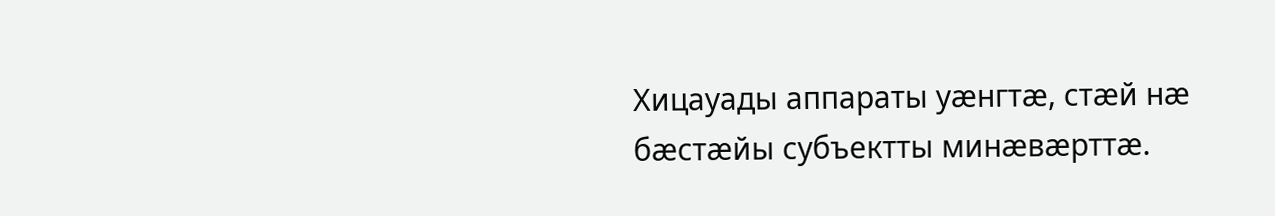Хицауады аппараты уæнгтæ, стæй нæ бæстæйы субъектты минæвæрттæ.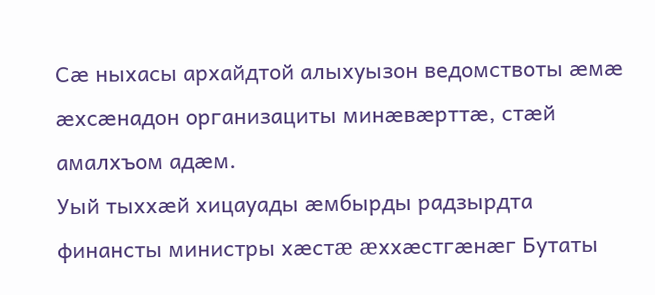Сæ ныхасы архайдтой алыхуызон ведомствоты æмæ æхсæнадон организациты минæвæрттæ, стæй амалхъом адæм.
Уый тыххæй хицауады æмбырды радзырдта финансты министры хæстæ æххæстгæнæг Бутаты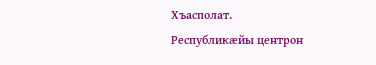Хъасполат.
Республикæйы центрон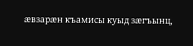æвзарæн къамисы куыд зæгъынц,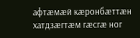афтæмæй кæронбæттæн хатдзæгтæм гæсгæ ног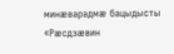минæварадмæ бацыдысты «Рæсдзæвин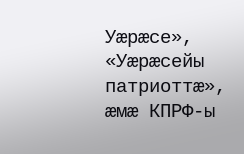Уæрæсе», «Уæрæсейы патриоттæ», æмæ КПРФ-ы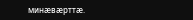минæвæрттæ.